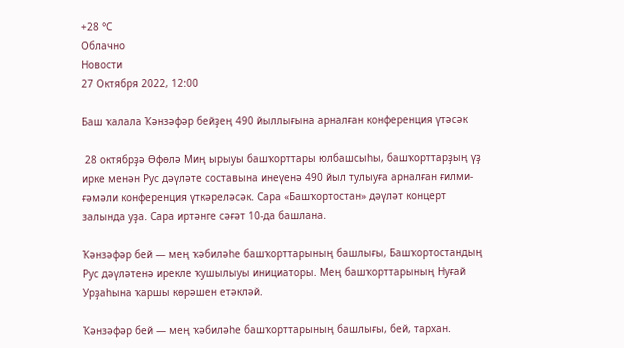+28 °С
Облачно
Новости
27 Октября 2022, 12:00

Баш ҡалала Ҡәнзәфәр бейҙең 490 йыллығына арналған конференция үтәсәк

 28 октябрҙә Өфөлә Миң ырыуы башҡорттары юлбашсыһы, башҡорттарҙың үҙ ирке менән Рус дәүләте составына инеүенә 490 йыл тулыуға арналған ғилми-ғәмәли конференция үткәреләсәк. Сара «Башҡортостан» дәүләт концерт залында уҙа. Сара иртәнге сәғәт 10-да башлана.

Ҡәнзәфәр бей — мең ҡәбиләһе башҡорттарының башлығы, Башҡортостандың Рус дәүләтенә ирекле ҡушылыуы инициаторы. Мең башҡорттарының Нуғай Урҙаһына ҡаршы көрәшен етәкләй.

Ҡәнзәфәр бей — мең ҡәбиләһе башҡорттарының башлығы, бей, тархан.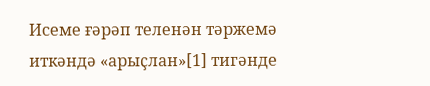Исеме ғәрәп теленән тәржемә иткәндә «арыҫлан»[1] тигәнде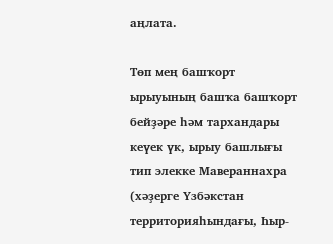аңлата.

Төп мең башҡорт ырыуының башҡа башҡорт бейҙәре һәм тархандары кеүек үк, ырыу башлығы тип элекке Мавераннахра (хәҙерге Үзбәкстан территорияһындағы, Һыр-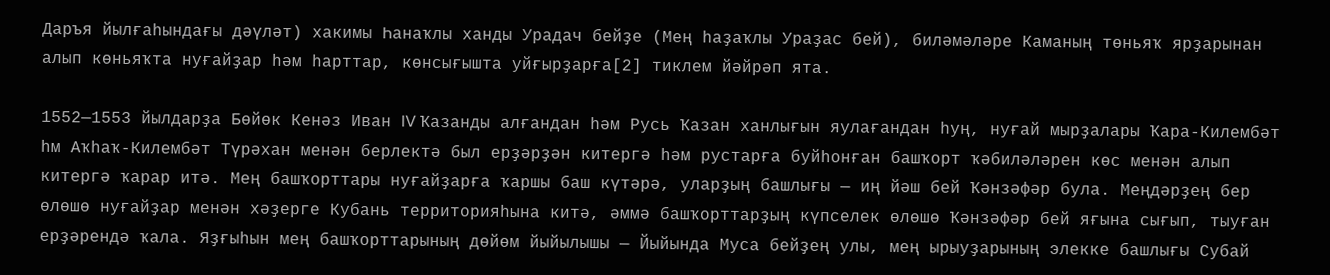Даръя йылғаһындағы дәүләт) хакимы Һанаҡлы ханды Урадач бейҙе (Мең һаҙаҡлы Ураҙас бей), биләмәләре Каманың төньяҡ ярҙарынан алып көньяҡта нуғайҙар һәм һарттар, көнсығышта уйғырҙарға[2] тиклем йәйрәп ята.

1552—1553 йылдарҙа Бөйөк Кенәз Иван IV Ҡазанды алғандан һәм Русь Ҡазан ханлығын яулағандан һуң, нуғай мырҙалары Ҡара-Килембәт һм Аҡһаҡ-Килембәт Түрәхан менән берлектә был ерҙәрҙән китергә һәм рустарға буйһонған башҡорт ҡәбиләләрен көс менән алып китергә ҡарар итә. Мең башҡорттары нуғайҙарға ҡаршы баш күтәрә, уларҙың башлығы — иң йәш бей Ҡәнзәфәр була. Меңдәрҙең бер өлөшө нуғайҙар менән хәҙерге Кубань территорияһына китә, әммә башҡорттарҙың күпселек өлөшө Ҡәнзәфәр бей яғына сығып, тыуған ерҙәрендә ҡала. Яҙғыһын мең башҡорттарының дөйөм йыйылышы — Йыйында Муса бейҙең улы, мең ырыуҙарының элекке башлығы Субай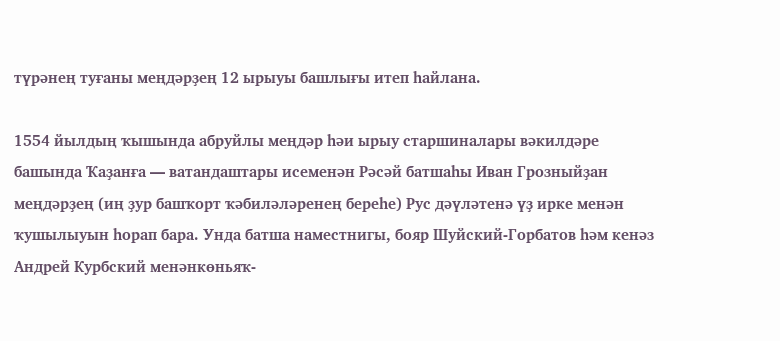түрәнең туғаны меңдәрҙең 12 ырыуы башлығы итеп һайлана.

1554 йылдың ҡышында абруйлы меңдәр һәи ырыу старшиналары вәкилдәре башында Ҡаҙанға — ватандаштары исеменән Рәсәй батшаһы Иван Грозныйҙан меңдәрҙең (иң ҙур башҡорт ҡәбиләләренең береһе) Рус дәүләтенә үҙ ирке менән ҡушылыуын һорап бара. Унда батша наместнигы, бояр Шуйский-Горбатов һәм кенәз Андрей Курбский менәнкөньяҡ-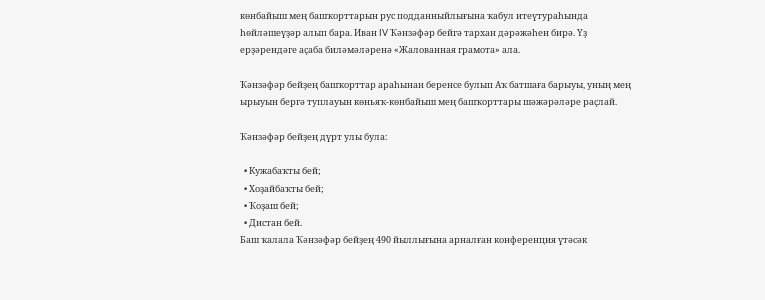көнбайыш мең башҡорттарын рус подданныйлығына ҡабул итеүтураһында һөйләшеүҙәр алып бара. Иван IV Ҡәнзәфәр бейгә тархан дәрәжәһен бирә. Үҙ ерҙәрендәге аҫаба биләмәләренә «Жалованная грамота» ала.

Ҡәнзәфәр бейҙең башҡорттар араһынан беренсе булып Аҡ батшаға барыуы, уның мең ырыуын бергә туплауын көньяҡ-көнбайыш мең башҡорттары шәжәрәләре раҫлай.

Ҡәнзәфәр бейҙең дүрт улы була:

  • Кужабаҡты бей;
  • Хоҙайбаҡты бей;
  • Ҡоҙаш бей;
  • Дистан бей.
Баш ҡалала Ҡәнзәфәр бейҙең 490 йыллығына арналған конференция үтәсәк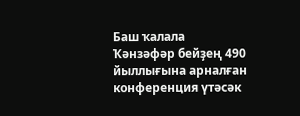Баш ҡалала Ҡәнзәфәр бейҙең 490 йыллығына арналған конференция үтәсәк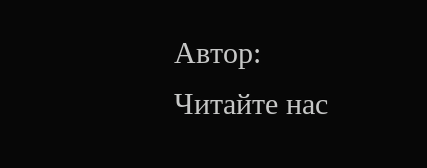Автор:
Читайте нас